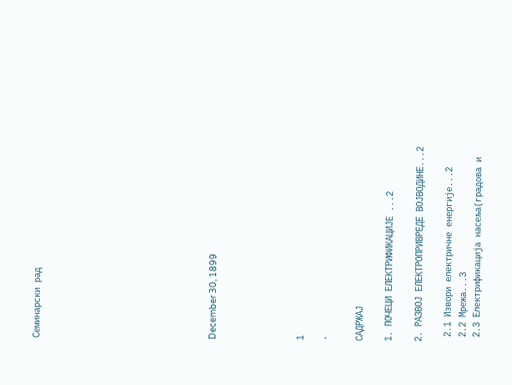Семинарски рад











December 30, 1899





1

`

САДРЖАЈ

1. ПОЧЕЦИ ЕЛЕКТРИФИКАЦИЈЕ ...2

2. РАЗВОЈ ЕЛЕКТРОПРИВРЕДЕ ВОЈВОДИНЕ...2

 2.1 Извори електричне енергије...2
 2.2 Мрежа...3
 2.3 Електрификација насеља(градова и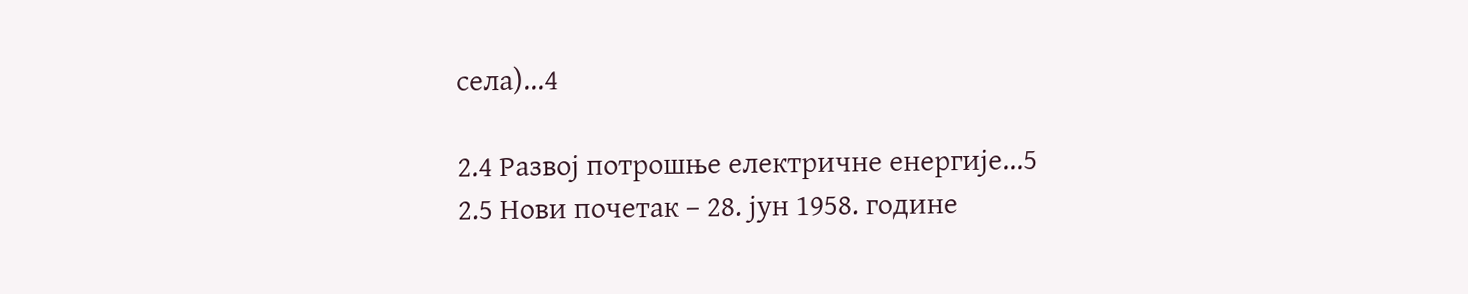села)...4

2.4 Развој потрошње електричне енергије...5
2.5 Нови почетак – 28. јун 1958. године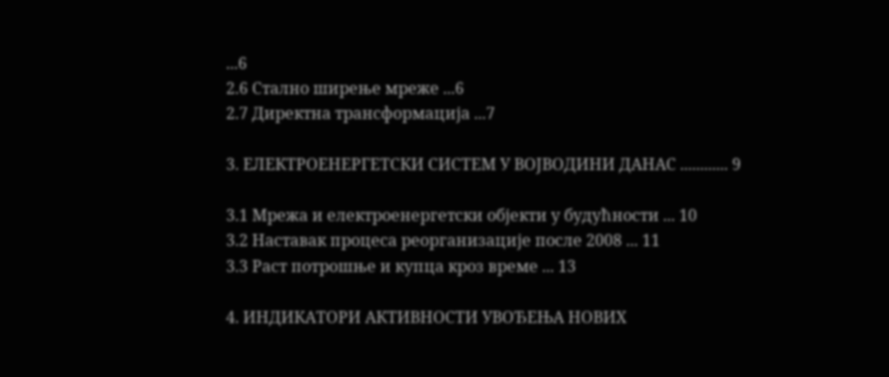...6
2.6 Стално ширење мреже ...6
2.7 Директна трансформација ...7

3. ЕЛЕКТРОЕНЕРГЕТСКИ СИСТЕМ У ВОЈВОДИНИ ДАНАС ............ 9

3.1 Мрежа и електроенергетски објекти у будућности ... 10
3.2 Наставак процеса реорганизације после 2008 ... 11
3.3 Раст потрошње и купца кроз време ... 13

4. ИНДИКАТОРИ АКТИВНОСТИ УВОЂЕЊА НОВИХ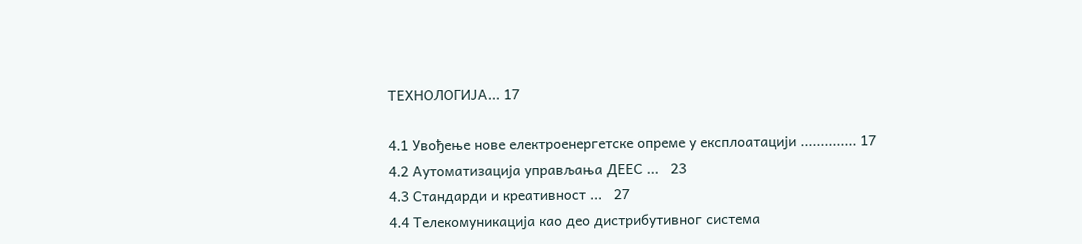ТЕХНОЛОГИЈА... 17

4.1 Увођење нове електроенергетске опреме у експлоатацији .............. 17
4.2 Аутоматизација управљања ДЕЕС ...   23
4.3 Стандарди и креативност ...   27
4.4 Телекомуникација као део дистрибутивног система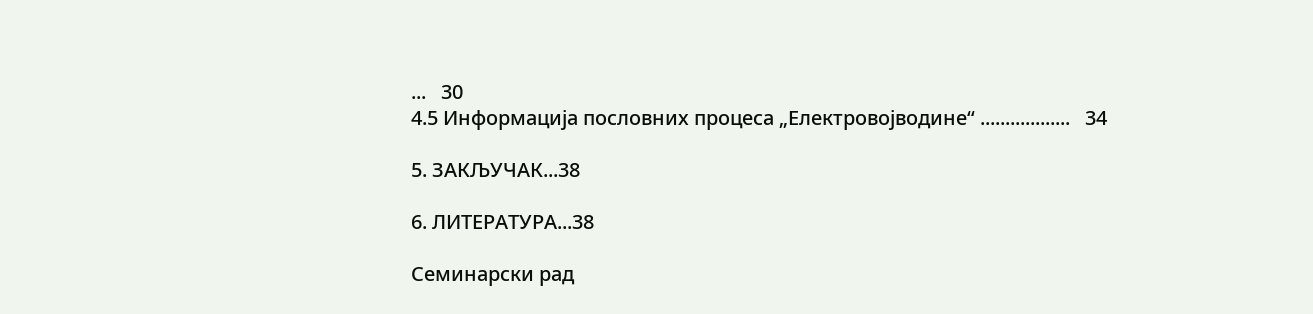...   30
4.5 Информација пословних процеса „Електровојводине“ ..................   34

5. ЗАКЉУЧАК...38

6. ЛИТЕРАТУРА...38

Семинарски рад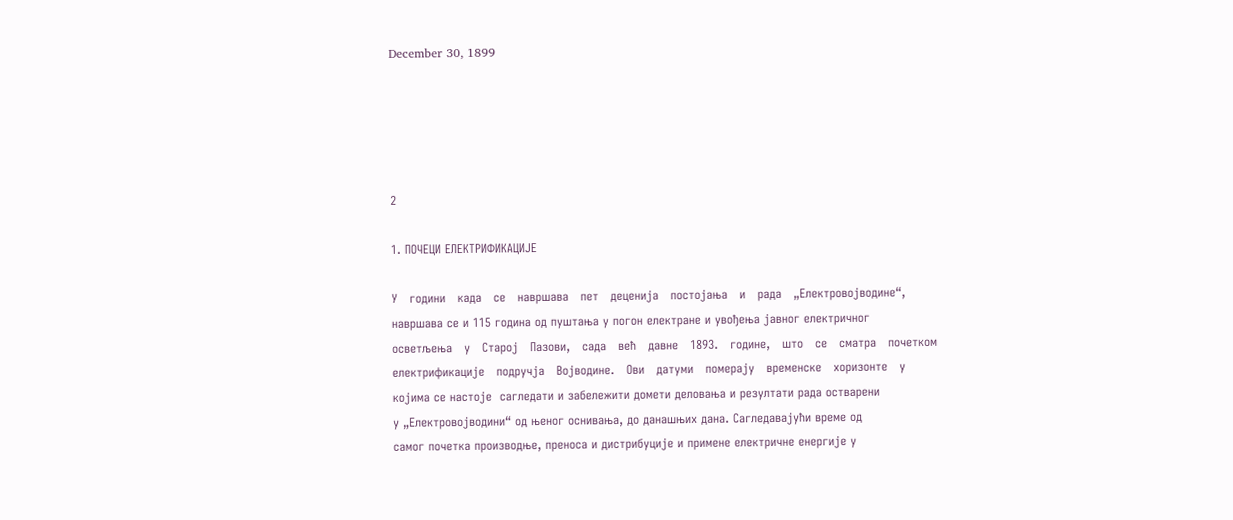December 30, 1899





2

1. ПОЧЕЦИ ЕЛЕКТРИФИКАЦИЈЕ

У   години   када   се   навршава   пет   деценија   постојања   и   рада   „Електровојводине“,
навршава се и 115 година од пуштања у погон електране и увођења јавног електричног
осветљења   у   Старој   Пазови,   сада   већ   давне   1893.   године,   што   се   сматра   почетком
електрификације   подручја   Војводине.   Ови   датуми   померају   временске   хоризонте   у
којима се настоје  сагледати и забележити домети деловања и резултати рада остварени
у „Електровојводини“ од њеног оснивања, до данашњих дана. Сагледавајући време од
самог почетка производње, преноса и дистрибуције и примене електричне енергије у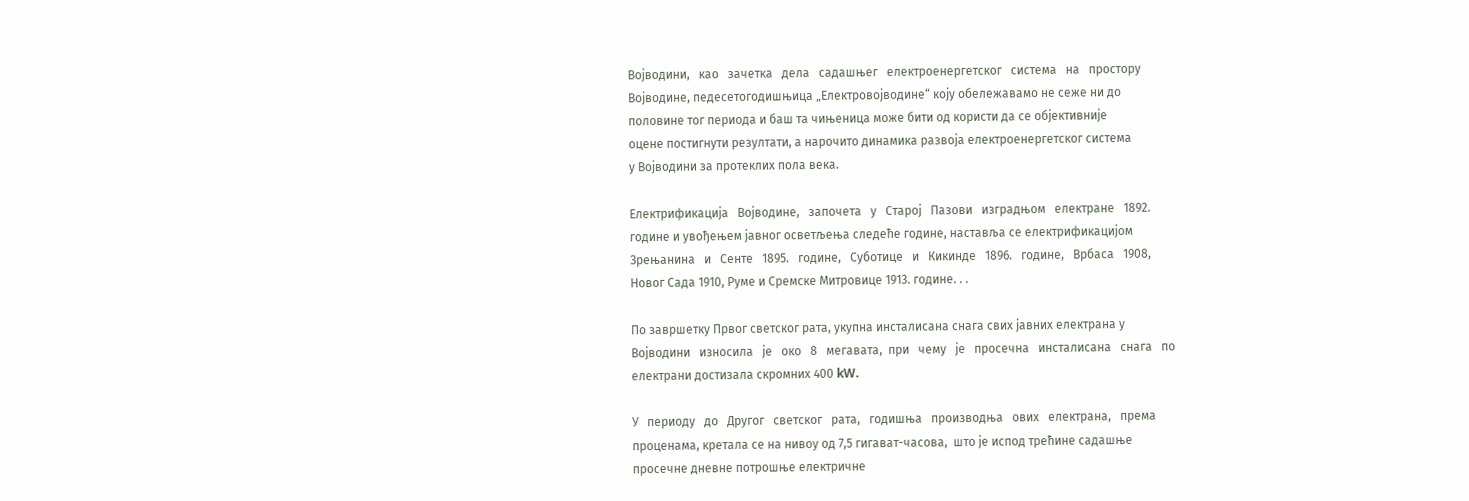Војводини,   као   зачетка   дела   садашњег   електроенергетског   система   на   простору
Војводине, педесетогодишњица „Електровојводине“ коју обележавамо не сеже ни до
половине тог периода и баш та чињеница може бити од користи да се објективније
оцене постигнути резултати, а нарочито динамика развоја електроенергетског система
у Војводини за протеклих пола века.

Електрификација   Војводине,   започета   у   Старој   Пазови   изградњом   електране   1892.
године и увођењем јавног осветљења следеће године, наставља се електрификацијом
Зрењанина   и   Сенте   1895.   године,   Суботице   и   Кикинде   1896.   године,   Врбаса   1908,
Новог Сада 1910, Руме и Сремске Митровице 1913. године. . .

По завршетку Првог светског рата, укупна инсталисана снага свих јавних електрана у
Војводини   износила   је   око   8   мегавата,  при   чему   је   просечна   инсталисана   снага   по
електрани достизала скромних 400 kW.

У   периоду   до   Другог   светског   рата,   годишња   производња   ових   електрана,   према
проценама, кретала се на нивоу од 7,5 гигават-часова,  што је испод трећине садашње
просечне дневне потрошње електричне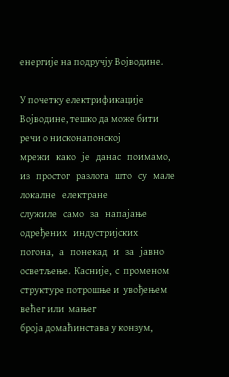енергије на подручју Војводине.

У почетку електрификације Војводине, тешко да може бити речи о нисконапонској
мрежи   како   је   данас   поимамо,   из   простог   разлога   што   су   мале   локалне   електране
служиле   само   за   напајање   одређених   индустријских   погона,   а   понекад   и   за   јавно
осветљење.  Касније,  с  променом  структуре потрошње и  увођењем већег или  мањег
броја домаћинстава у конзум,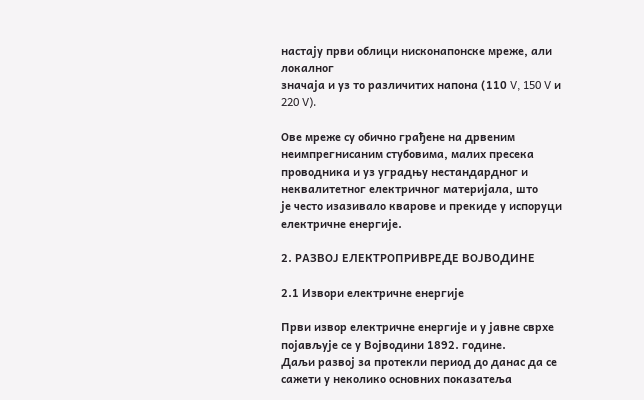настају први облици нисконапонске мреже, али локалног
значаја и уз то различитих напона (110 V, 150 V и 220 V).

Ове мреже су обично грађене на дрвеним неимпрегнисаним стубовима, малих пресека
проводника и уз уградњу нестандардног и неквалитетног електричног материјала, што
је често изазивало кварове и прекиде у испоруци електричне енергије.

2. РАЗВОЈ ЕЛЕКТРОПРИВРЕДЕ ВОЈВОДИНЕ

2.1 Извори електричне енергије

Први извор електричне енергије и у јавне сврхе појављује се у Војводини 1892. године.
Даљи развој за протекли период до данас да се сажети у неколико основних показатеља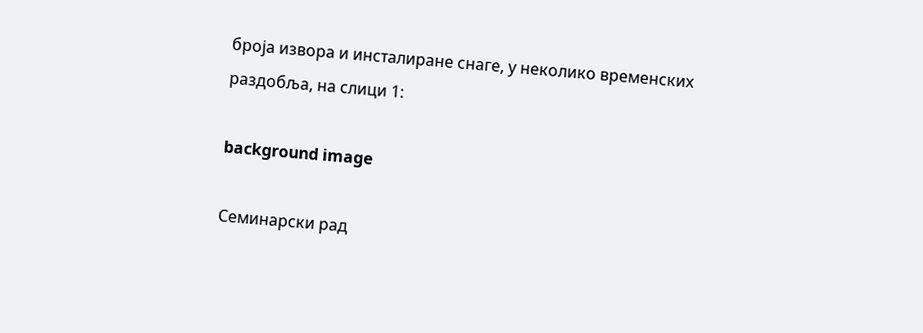броја извора и инсталиране снаге, у неколико временских раздобља, на слици 1:

background image

Семинарски рад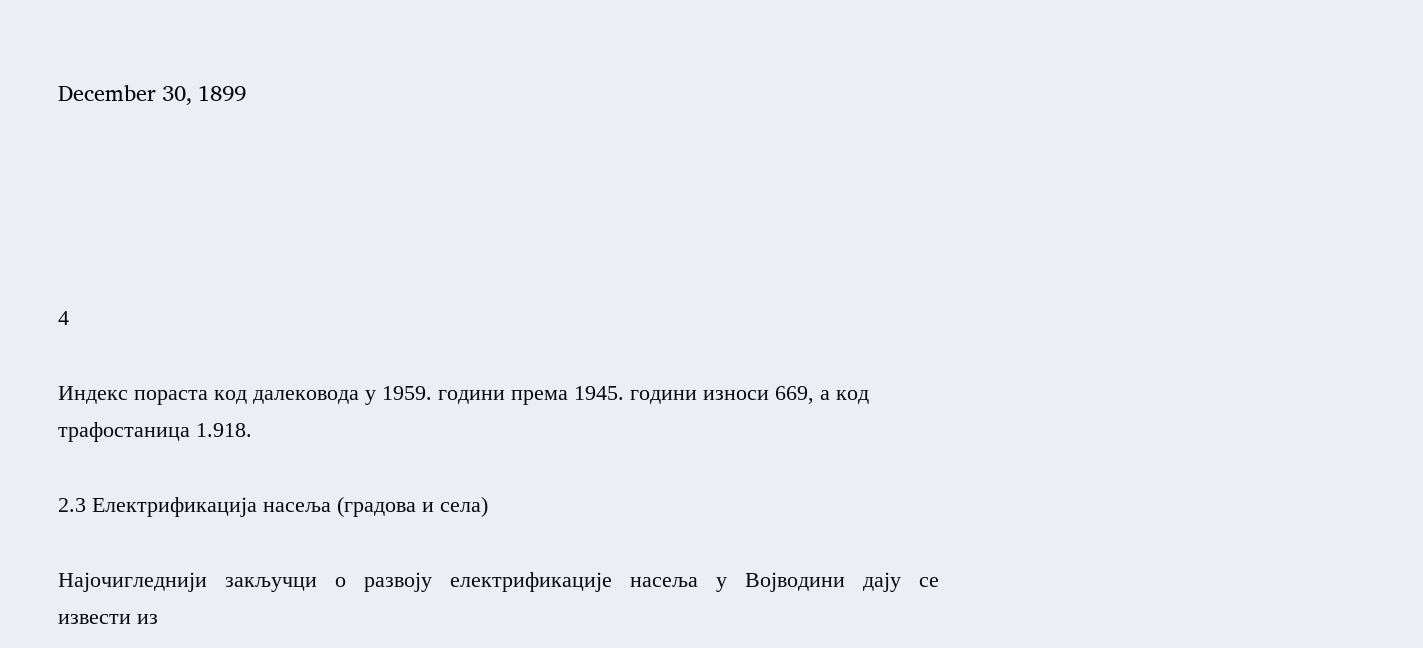December 30, 1899





4

Индекс пораста код далековода у 1959. години према 1945. години износи 669, а код
трафостаница 1.918.

2.3 Електрификација насеља (градова и села)

Најочигледнији   закључци   о   развоју   електрификације   насеља   у   Војводини   дају   се
извести из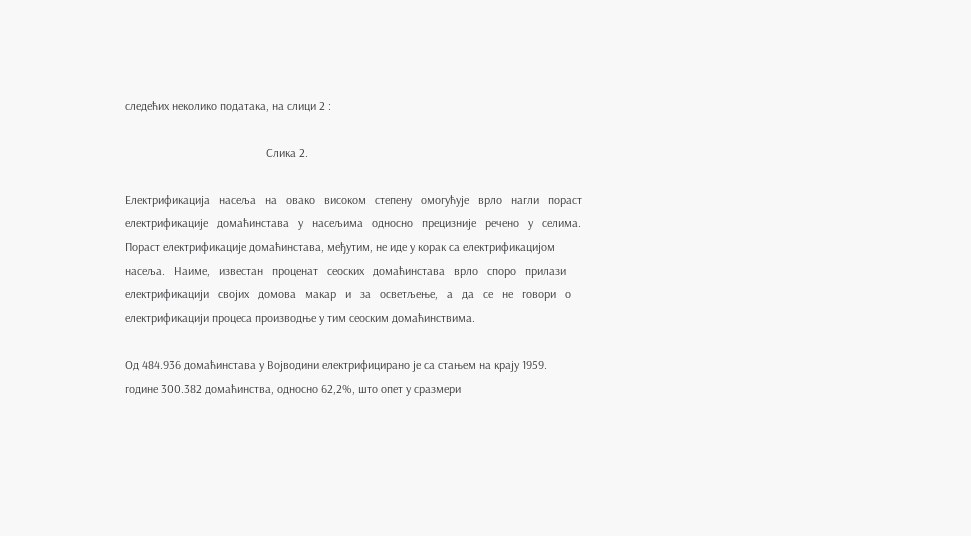следећих неколико података, на слици 2 :

                                               Слика 2.

Електрификација   насеља   на   овако   високом   степену   омогућује   врло   нагли   пораст
електрификације   домаћинстава   у   насељима   односно   прецизније   речено   у   селима.
Пораст електрификације домаћинстава, међутим, не иде у корак са електрификацијом
насеља.   Наиме,   известан   проценат   сеоских   домаћинстава   врло   споро   прилази
електрификацији   својих   домова   макар   и   за   осветљење,   а   да   се   не   говори   о
електрификацији процеса производње у тим сеоским домаћинствима.

Од 484.936 домаћинстава у Војводини електрифицирано је са стањем на крају 1959.
године 300.382 домаћинства, односно 62,2%, што опет у сразмери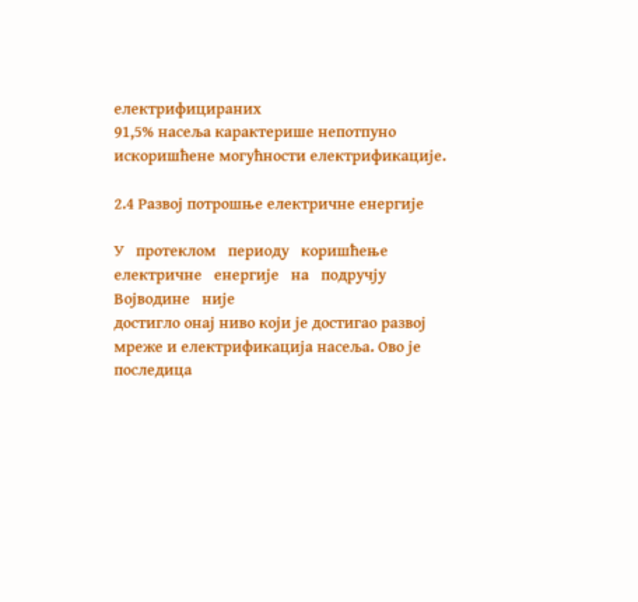електрифицираних
91,5% насеља карактерише непотпуно искоришћене могућности електрификације.

2.4 Развој потрошње електричне енергије

У   протеклом   периоду   коришћење   електричне   енергије   на   подручју   Војводине   није
достигло онај ниво који је достигао развој мреже и електрификација насеља. Ово је
последица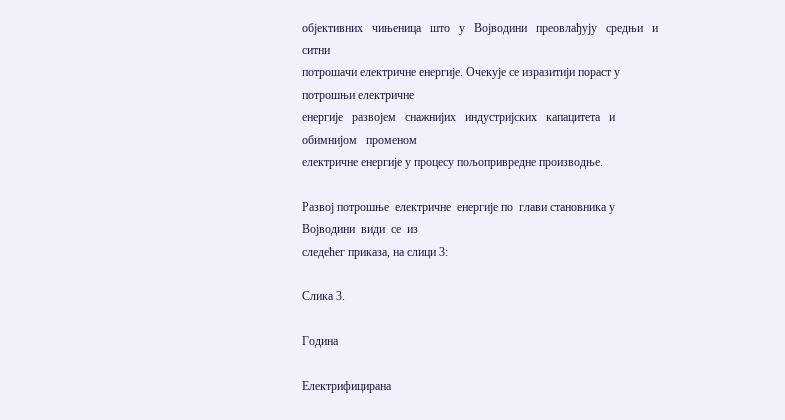објективних   чињеница   што   у   Војводини   преовлађују   средњи   и   ситни
потрошачи електричне енергије. Очекује се изразитији пораст у потрошњи електричне
енергије   развојем   снажнијих   индустријских   капацитета   и   обимнијом   променом
електричне енергије у процесу пољопривредне производње.

Развој потрошње  електричне  енергије по  глави становника у  Војводини  види  се  из
следећег приказа, на слици 3:

Слика 3.

Година

Електрифицирана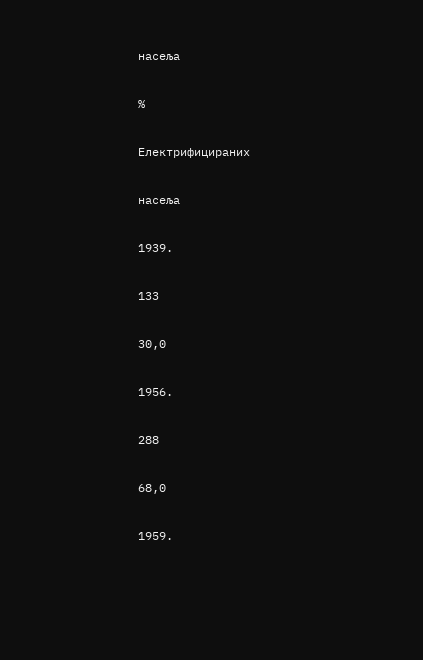насеља

%

Електрифицираних

насеља

1939.

133

30,0

1956.

288

68,0

1959.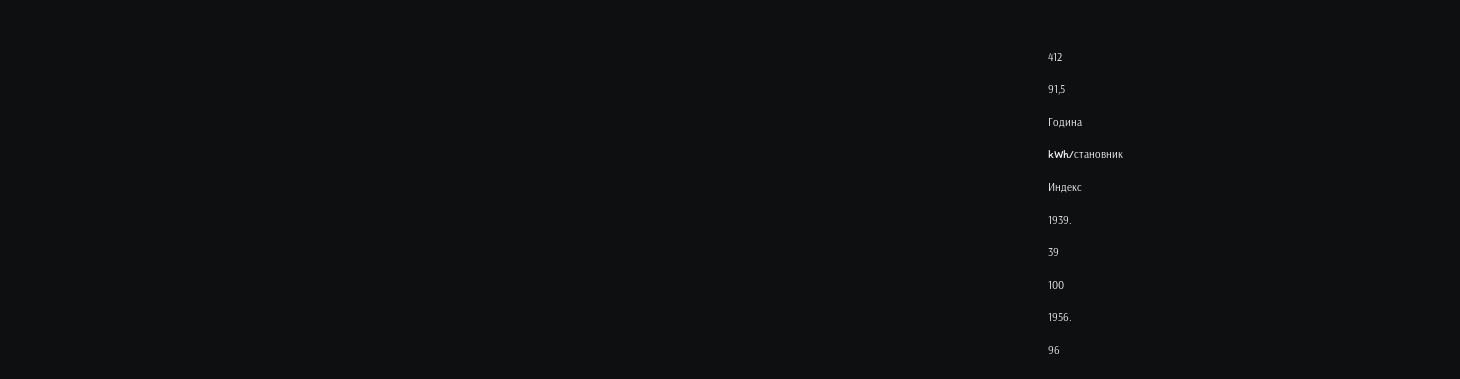412

91,5

Година

kWh/становник

Индекс

1939.

39

100

1956.

96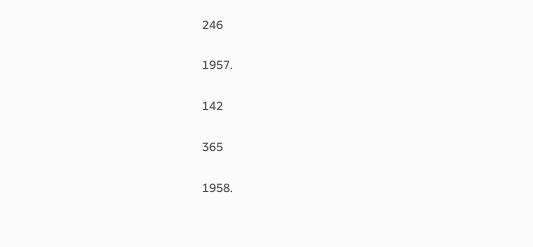246

1957.

142

365

1958.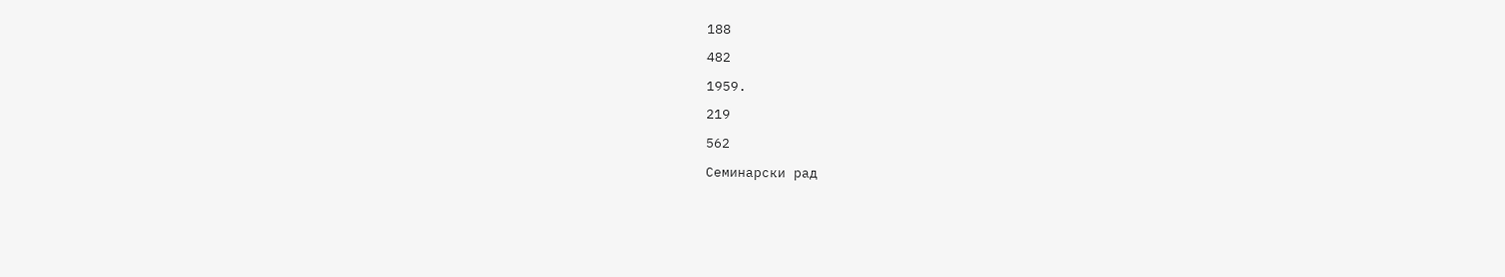188

482

1959.

219

562

Семинарски рад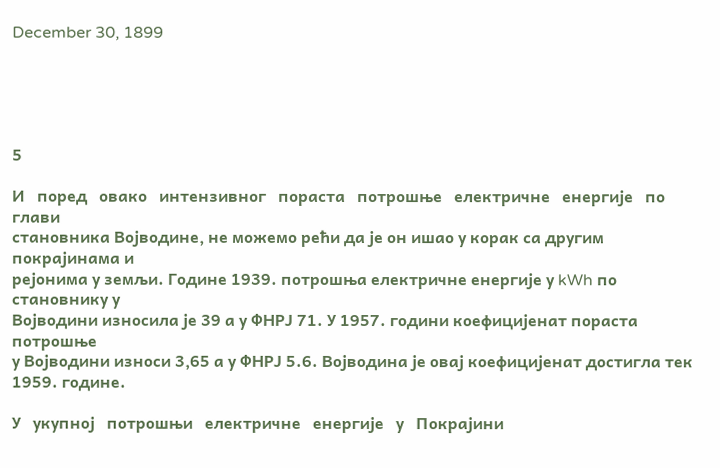December 30, 1899





5

И   поред   овако   интензивног   пораста   потрошње   електричне   енергије   по   глави
становника Војводине, не можемо рећи да је он ишао у корак са другим покрајинама и
рејонима у земљи. Године 1939. потрошња електричне енергије у kWh по становнику у
Војводини износила је 39 а у ФНРЈ 71. У 1957. години коефицијенат пораста потрошње
у Војводини износи 3,65 а у ФНРЈ 5.6. Војводина је овај коефицијенат достигла тек
1959. године.

У   укупној   потрошњи   електричне   енергије   у   Покрајини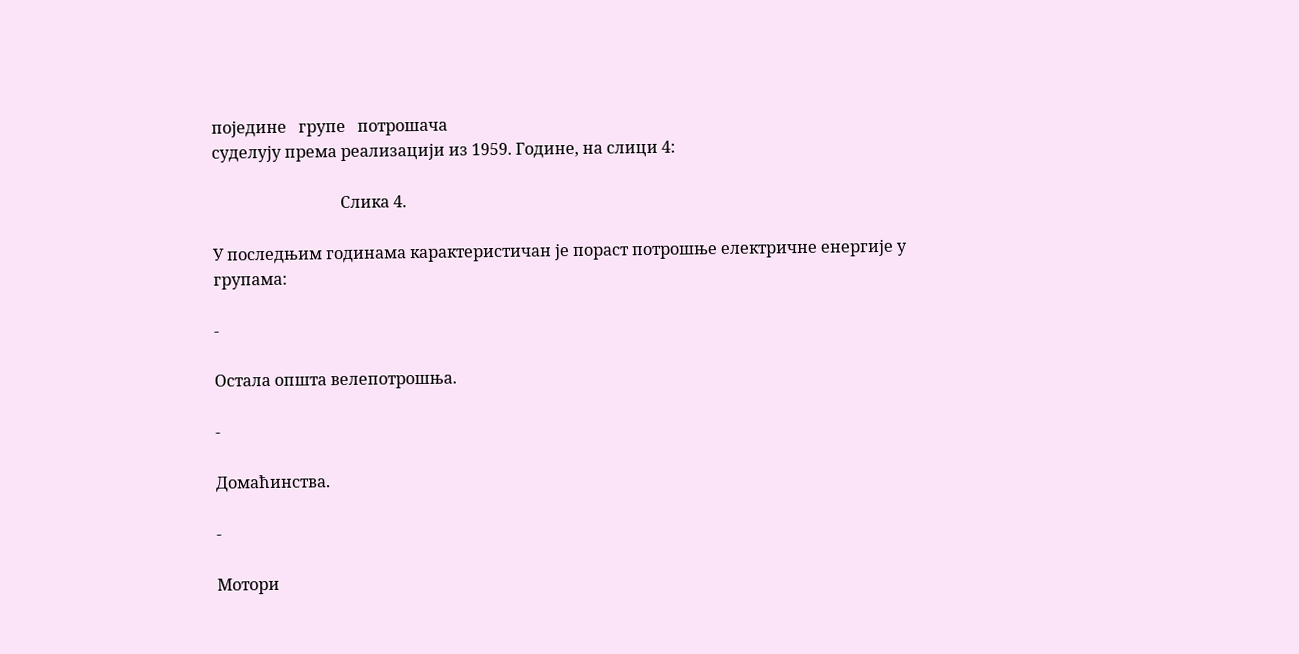поједине   групе   потрошача
суделују према реализацији из 1959. Године, на слици 4:

                                Слика 4.

У последњим годинама карактеристичан је пораст потрошње електричне енергије у
групама:

-

Остала општа велепотрошња.

-

Домаћинства.

-

Мотори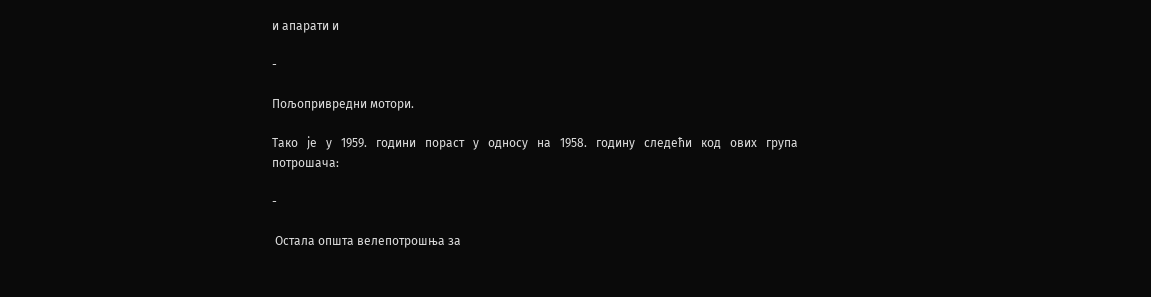и апарати и

-

Пољопривредни мотори.

Тако   је   у   1959.   години   пораст   у   односу   на   1958.   годину   следећи   код   ових   група
потрошача:

-

 Остала општа велепотрошња за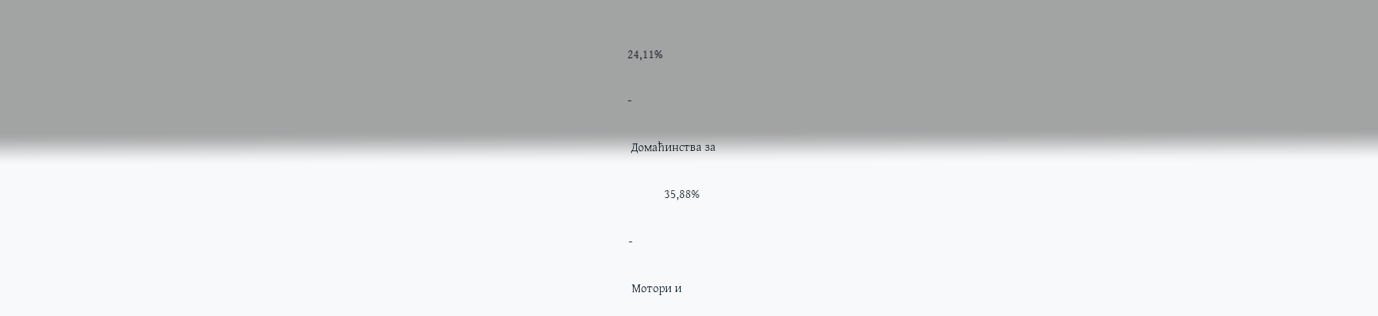24,11%

-

 Домаћинства за

            35,88%

-

 Мотори и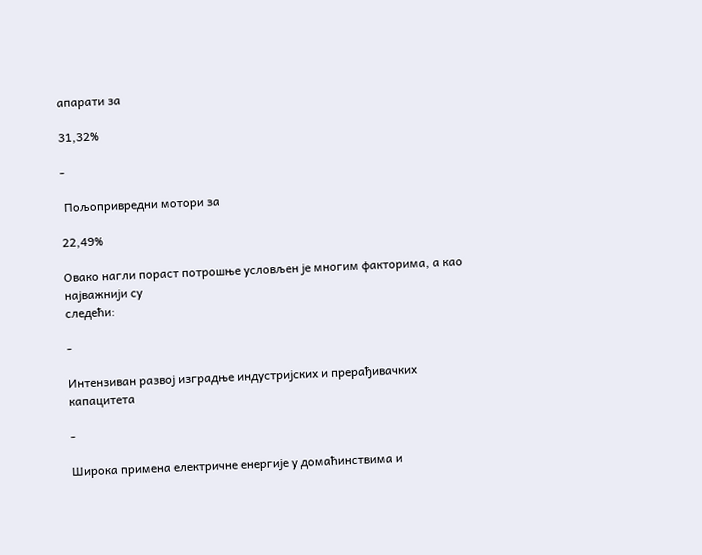апарати за

31,32%

-

 Пољопривредни мотори за

22,49%

Овако нагли пораст потрошње условљен је многим факторима, а као најважнији су
следећи:

-

Интензиван развој изградње индустријских и прерађивачких капацитета

-

Широка примена електричне енергије у домаћинствима и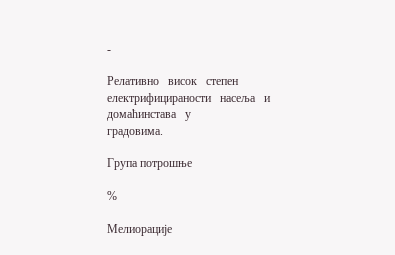-

Релативно   висок   степен   електрифицираности   насеља   и   домаћинстава   у
градовима.

Група потрошње

%

Мелиорације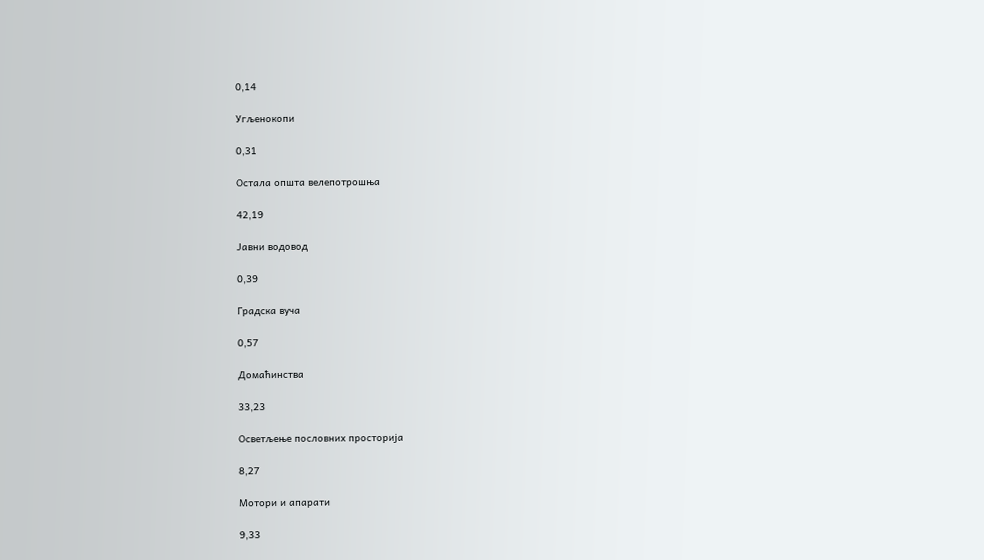0,14

Угљенокопи

0,31

Остала општа велепотрошња

42,19

Јавни водовод

0,39

Градска вуча

0,57

Домаћинства

33,23

Осветљење пословних просторија

8,27

Мотори и апарати

9,33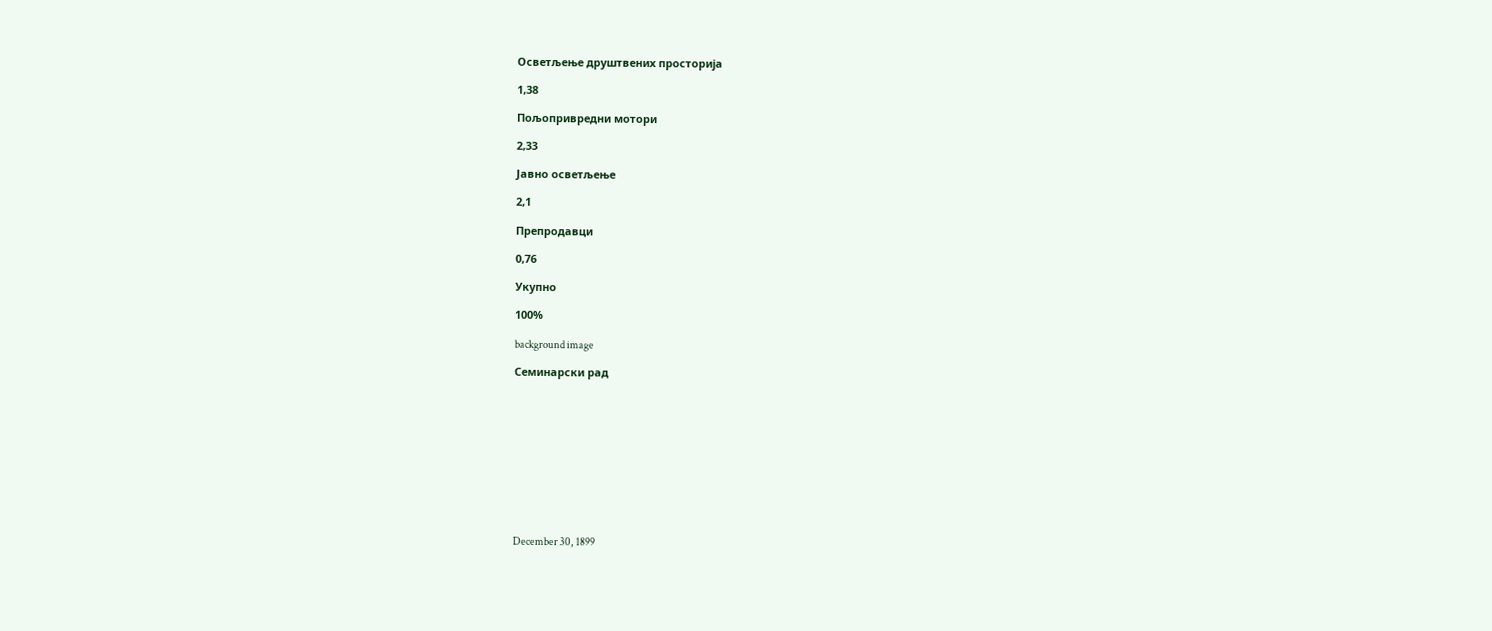Осветљење друштвених просторија

1,38

Пољопривредни мотори

2,33

Јавно осветљење

2,1

Препродавци

0,76

Укупно

100%

background image

Семинарски рад











December 30, 1899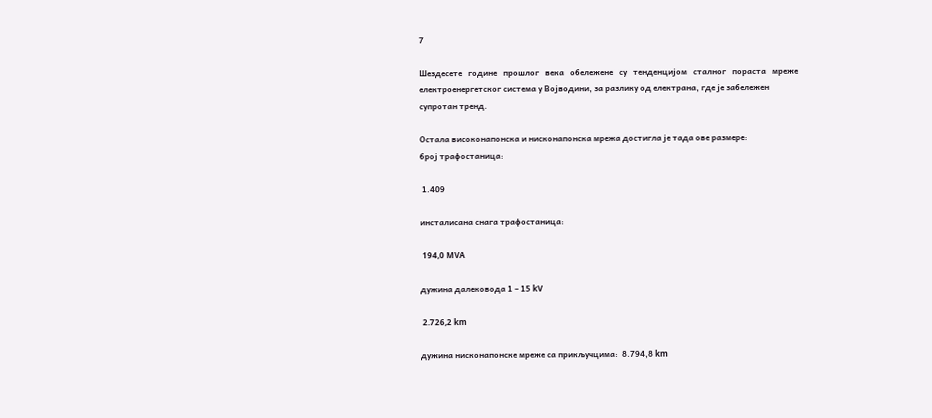7

Шездесете   године   прошлог   века   обележене   су   тенденцијом   сталног   пораста   мреже
електроенергетског система у Војводини, за разлику од електрана, где је забележен
супротан тренд.

Остала високонапонска и нисконапонска мрежа достигла је тада ове размере:
број трафостаница:

 1.409

инсталисана снага трафостаница:

 194,0 MVA

дужина далековода 1 – 15 kV

 2.726,2 km

дужина нисконапонске мреже са прикључцима:  8.794,8 km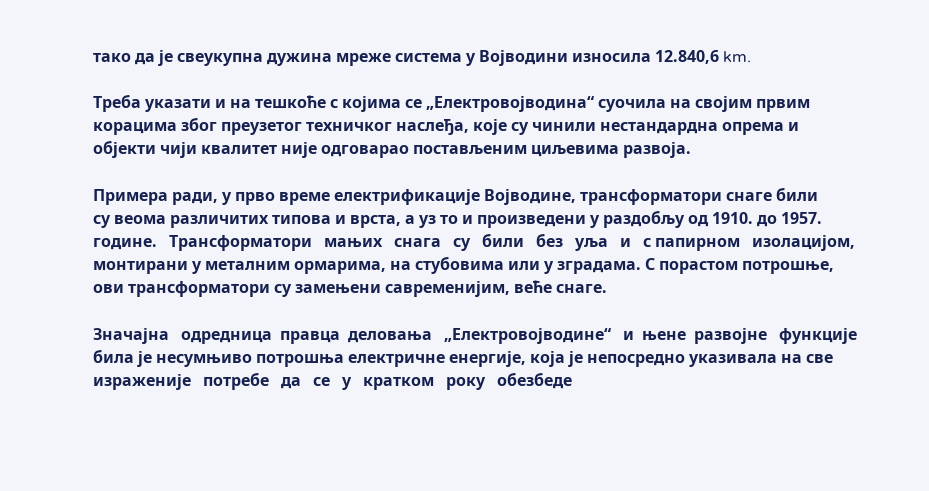тако да је свеукупна дужина мреже система у Војводини износила 12.840,6 km.

Треба указати и на тешкоће с којима се „Електровојводина“ суочила на својим првим
корацима због преузетог техничког наслеђа, које су чинили нестандардна опрема и
објекти чији квалитет није одговарао постављеним циљевима развоја.

Примера ради, у прво време електрификације Војводине, трансформатори снаге били
су веома различитих типова и врста, а уз то и произведени у раздобљу од 1910. до 1957.
године.   Трансформатори   мањих   снага   су   били   без   уља   и   с папирном   изолацијом,
монтирани у металним ормарима, на стубовима или у зградама. С порастом потрошње,
ови трансформатори су замењени савременијим, веће снаге.

Значајна   одредница  правца  деловања   „Електровојводине“   и  њене  развојне   функције
била је несумњиво потрошња електричне енергије, која је непосредно указивала на све
израженије   потребе   да   се   у   кратком   року   обезбеде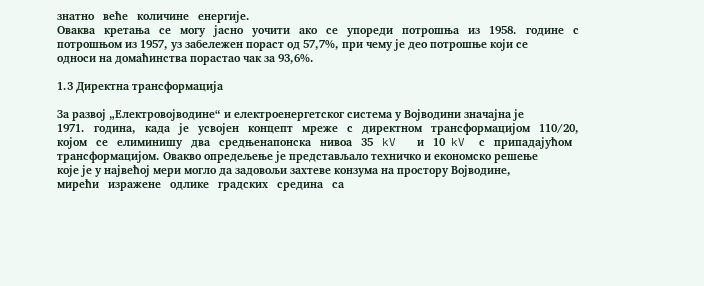знатно   веће   количине   енергије.
Оваква   кретања   се   могу   јасно   уочити   ако   се   упореди   потрошња   из   1958.   године   с
потрошњом из 1957, уз забележен пораст од 57,7%, при чему је део потрошње који се
односи на домаћинства порастао чак за 93,6%.

1.3 Директна трансформација

За развој „Електровојводине“ и електроенергетског система у Војводини значајна је
1971.   година,   када   је   усвојен   концепт   мреже   с   директном   трансформацијом   110/20,
којом   се   елиминишу   два   средњенапонска   нивоа   35   kV   и   10  kV  с   припадајућом
трансформацијом. Овакво опредељење је представљало техничко и економско решење
које је у највећој мери могло да задовољи захтеве конзума на простору Војводине,
мирећи   изражене   одлике   градских   средина   са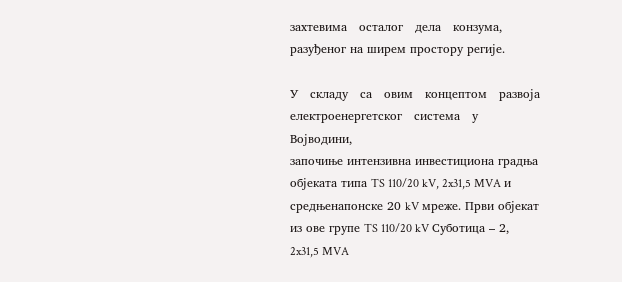захтевима   осталог   дела   конзума,
разуђеног на ширем простору регије.

У   складу   са   овим   концептом   развоја   електроенергетског   система   у   Војводини,
започиње интензивна инвестициона градња објеката типа TS 110/20 kV, 2x31,5 MVA и
средњенапонске 20 kV мреже. Први објекат из ове групе TS 110/20 kV Суботица – 2,
2x31,5 MVA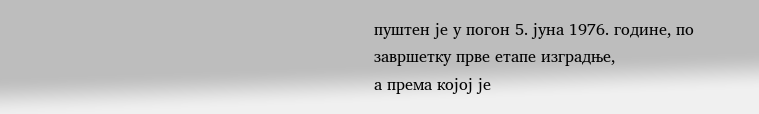пуштен је у погон 5. јуна 1976. године, по завршетку прве етапе изградње,
а према којој је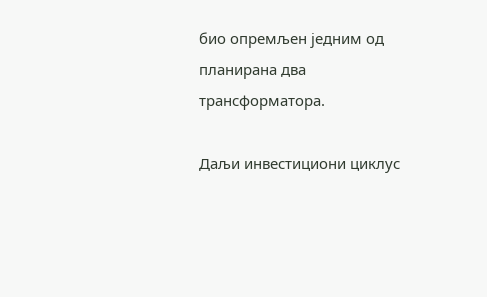био опремљен једним од планирана два трансформатора.

Даљи инвестициони циклус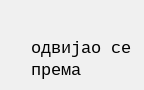одвијао се према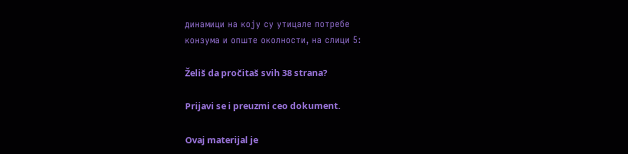динамици на коју су утицале потребе
конзума и опште околности, на слици 5:

Želiš da pročitaš svih 38 strana?

Prijavi se i preuzmi ceo dokument.

Ovaj materijal je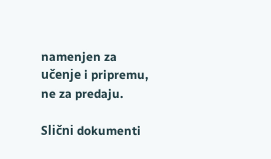namenjen za učenje i pripremu, ne za predaju.

Slični dokumenti